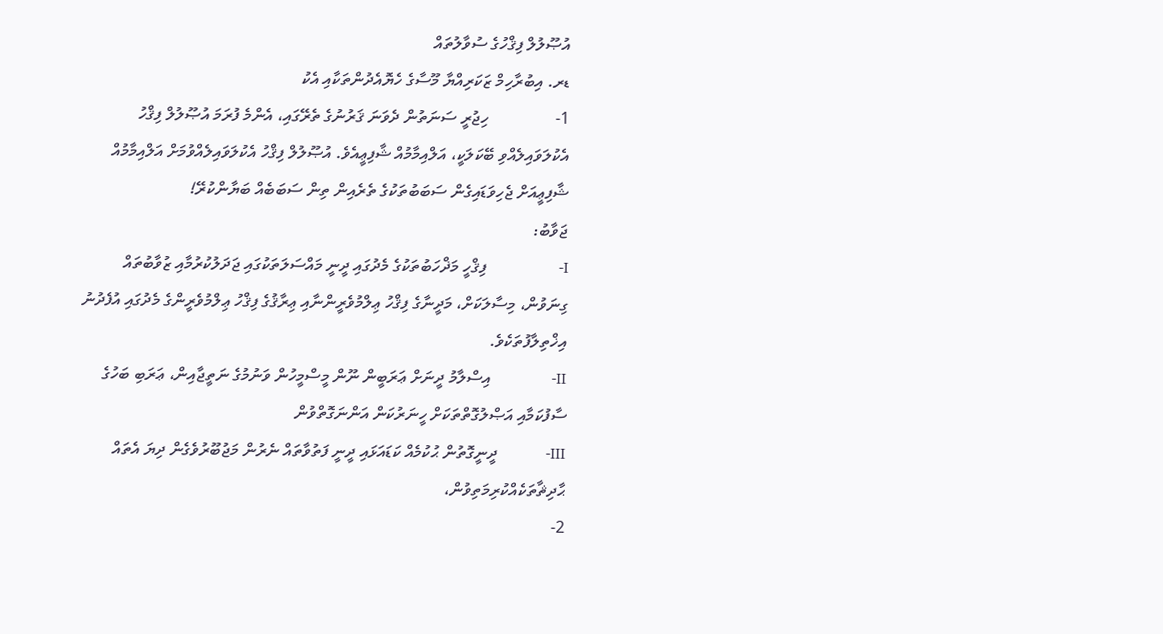އުޞޫލުލް ފިޤްހުގެ ސުވާލުތައް
ޑރ. އިބުރާހިމް ޒަކަރިއްޔާ މޫސާގެ ހެޔޮއެދުންތަކާއި އެކު
1-                ހިޖުރީ ސަނަތުން ދެވަނަ ޤަރުނުގެ ތެރޭގައި، އެންމެ ފުރަމަ އުޞޫލުލް ފިޤްހު އެކުލަވައިލެއްވި ބޭކަލަކީ، އަލްއިމާމުއް ޝާފިޢީއެވެ. އުޞޫލުލް ފިޤްހު އެކުލަވައިލެއްވުމަށް އަލްއިމާމުއް ޝާފިޢީއަށް ޖެހިވަޑައިގެން ސަބަބުތަކުގެ ތެރެއިން ތިން ސަބަބެއް ބަޔާންކުރޭ!
ޖަވާބު:
I-                  ފިޤްހީ މަޛްހަބުތަކުގެ މެދުގައި ދީނީ މައްސަލަތަކުގައި ޖަދަލުކުރުމާއި ޒުވާބުތައް ގިނަވުން، މިސާލަކަށް، މަދީނާގެ ފިޤްހު ޢިލްމުވެރީންނާއި ޢިރާޤުގެ ފިޤްހު ޢިލްމުވެރީންގެ މެދުގައި އުފެދުނު އިޚްތިލާފުތަކެވެ.
II-               އިސްލާމު ދީނަށް ޢަރަބީން ނޫން މީސްމީހުން ވަނުމުގެ ނަތީޖާއިން، ޢަރަބި ބަހުގެ ސާފުކަމާއި އަޞްލުގޮތްތަކަށް ހީނަރުކަން އަންނަގޮތްވުން
III-            ދީނީގޮތުން ޙުކުމެއް ކަޑައަޅައި ދީނީ ފަތުވާތައް ނެރުން މަޖުބޫރުވެގެން ދިޔަ އެތައް ޙާދިޘާތަކެއްކުރިމަތިވުން،
2-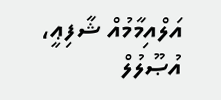އަލްއިމާމުއް ޝާފިޢީ، އުޞޫލުލް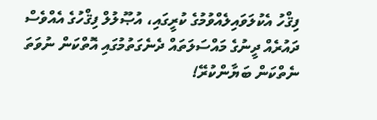ފިޤްހު އެކުލަވައިލެއްވުމުގެ ކުރީގައި، އުޞޫލުލް ފިޤްހުގެ އެއްވެސް ދައުރެއް ދީނުގެ މައްސަލަތައް ދެނެގަތުމުގައި އޮތްކަން ނުވަތަ ނެތްކަން ބަޔާންކުރޭ!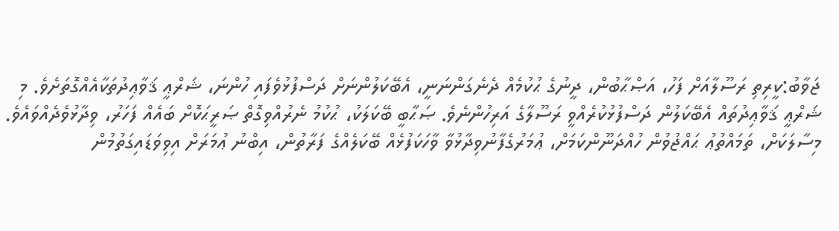ޖަވާބު:ކީރިތި ރަސޫލާއަށް ފަހު، އަޞްޙާބުން، ދީނުގެ ޙުކުމެއް ދެނެގަންނަނީ، އެބޭކަލުންނަށް ދަސްފުޅުވެފައި ހުންނަ، ޝަރްޢީ ޤަވާޢިދުތަކާއެއްގޮތަށެވެ. މި ޝަރްޢީ ޤަވާޢިދުތައް އެބޭކަލުން ދަސްފުޅުކުރެއްވީ ރަސޫލާގެ އަރިހުންނެވެ. ޞަޙާބީ ބޭކަލަކު، ޙުކުމު ނެރުއްވިގޮތް ޞަރީޙަކޮށް ބައެއް ފަހަރު، ވިދާޅުވެދެއްވައެވެ. މިސާލަކަށް، ތަމައްތުޢު ޙައްޖުވުން ހުއްދަނޫންކަމަށް، ޢުމަރުގެފާނުވިދާޅުވާ ވާހަކަފުޅެއް ބޭކަލެއްގެ ފަރާތުން، އިބްނު ޢުމަރަށް އިވިވަޑައިގަތުމުން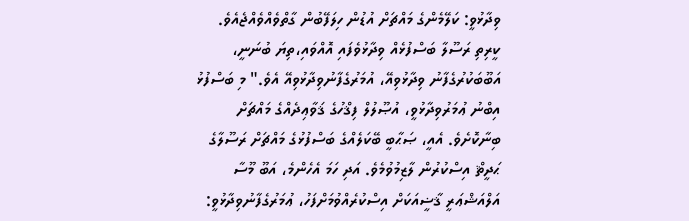ވިދާޅުވީ: ކަލޭމެންގެ މައްޗަށް އުޑުން ހިލަފޭބުން ގާތްވެއްވެއްޖެއެވެ. ކީރިތި ރަސޫލާ ބަސްފުޅެއް ވިދާޅުވެފައި އޮއްވައި،ތިޔަ ބުނަނީ، އަބޫބަކުރުގެފާނު ވިދާޅުވިއޭ، އުމަރުގެފާނުވިދާޅުވިއޭ އެވެ." މި ބަސްފުޅު އިބްނު ޢުމަރުވިދާޅުވީ، އުޞޫލުލް ފިޤްހުގެ ޤަވާޢިދެއްގެ މައްޗަށް ބިނާކޮށެވެ. އެއީ، ޞަޙާބީ ބޭކަލެއްގެ ބަސްފުޅުގެ މައްޗަށް ރަސޫލާގެ ޙަދީޘް އިސްކުރުން ލާޒިމުވުމެވެ. އަދި ހަމަ އެހެންމެ، އަބޫ މޫސާ އަލްއަޝްޢަރީ ޤާޟީއަކަށް އިސްކުރެއްވުމަށްފަހު، ޢުމަރުގެފާނުވިދާޅުވީ: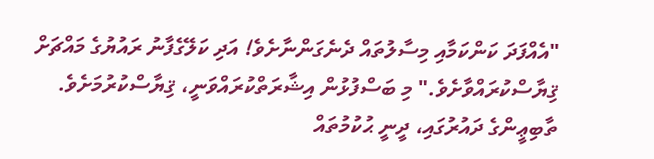"އެއްފަދަ ކަންކަމާއި މިސާލުތައް ދެނެގަންނާށެވެ! އަދި ކަލޭގެފާނު ރައުޔުގެ މައްޗަށް ޤިޔާސްކުރައްވާށެވެ." މި ބަސްފުޅުން އިޝާރަތްކުރައްވަނީ، ޤިޔާސްކުރުމަށެވެ. ތާބިޢީންގެ ދައުރުގައި، ދީނީ ޙުކުމުތައް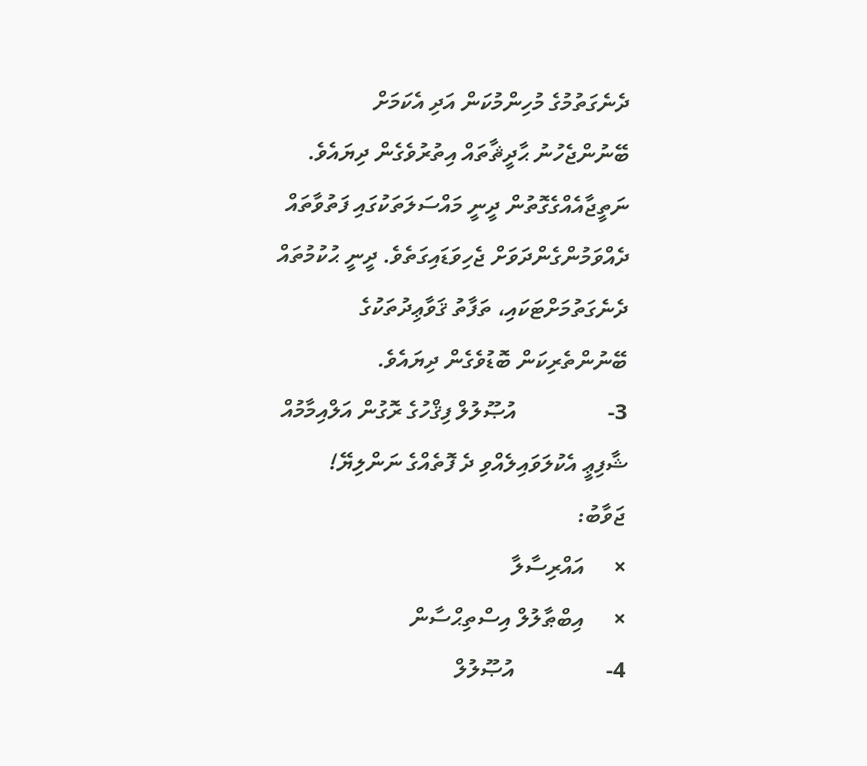ދެނެގަތުމުގެ މުހިންމުކަން އަދި އެކަމަށް ބޭނުންޖެހުނު ޙާދީޘާތައް އިތުރުވެގެން ދިޔައެވެ. ނަތީޖާއެއްގެގޮތުން ދީނީ މައްސަލަތަކުގައި ފަތުވާތައް ދެއްވަމުންގެންދަވަށް ޖެހިވަޑައިގަތެވެ. ދީނީ ޙުކުމުތައް ދެނެގަތުމަށްޓަކައި، ތަފާތު ޤަވާޢިދުތަކުގެ ބޭނުންތެރިކަން ބޮޑުވެގެން ދިޔައެވެ.
3-                އުޞޫލުލް ފިޤްހުގެ ރޮގުން އަލްއިމާމުއް ޝާފިޢީ އެކުލަވައިލެއްވި ދެ ފޮތެއްގެ ނަންލިޔޭ!
ޖަވާބު:
×     އައްރިސާލާ
×     އިބްޠާލުލް އިސްތިޙްސާން
4-                އުޞޫލުލް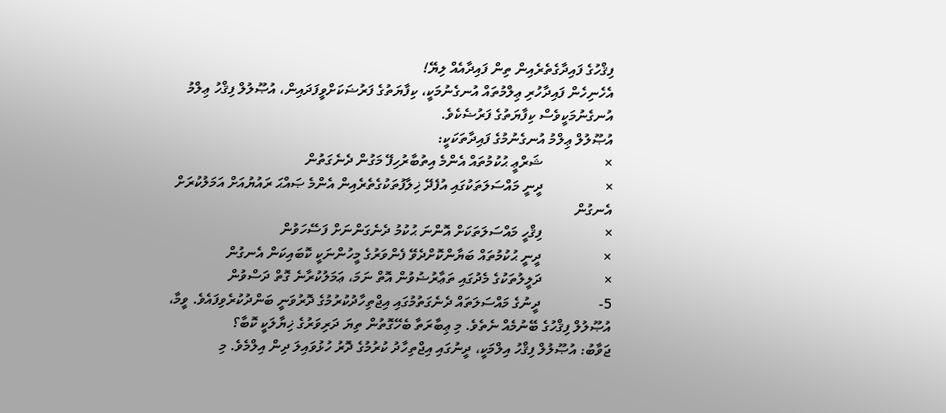ފިޤްހުގެ ފައިދާގެތެރެއިން ތިން ފައިދާއެއް ލިޔޭ!
އެހެނިހެން ފައިދާހުރި ޢިލްމުތައް އުނގެނުމަކީ، ކިފާޔަތުގެ ފަރުޟަކަށްވީފަދައިން، އުޞޫލުލް ފިޤްހު ޢިލްމު އުނގެނުމަކީވެސް ކިފާޔަތުގެ ފަރުޟެކެވެ.
އުޞޫލުލް ޢިލްމު އުނގެނުމުގެ ފައިދާތަކަކީ:
×                 ޝަރްޢީ ޙުކުމުތައް އެންމެ އިތުބާރުހިފޭ މަގުން ދެނެގަތުން
×                 ދީނީ މައްސަލަތަކުގައި އުފެދޭ ޚިލާފުތަކުގެތެރެއިން އެންމެ ޞައްޙަ ރައުޔުއަށް އަމަލުކުރަށް އެނގުން
×                 ފިޤްހީ މައްސަލަތަކަށް އޮންނަ ޙުކުމު ދެނެގަންނަށް ފަސޭހަވުން
×                 ދީނީ ޙުކުމުތައް ބަޔާންކޮށްދެވޭ ފެންވަރުގެ މީހުންނަކީ ކޮބައިކަން އެނގުން
×                 ދަލީލުތަކުގެ މެދުގައި ތަޢާރުޟުވުން އޮތް ނަމަ، ޢަމަލުކުރާނެ ގޮތް ދަސްވުން
5-                ދީނުގެ މައްސަލަތައް ދެނެގަތުމުގައި އިޖްތިހާދުކުރުމުގެ ދޮރުވަނީ ބަންދުކުރެވިފައެވެ. ވީމާ، އުޞޫލުލް ފިޤްހުގެ ބޭނުމެއް ނެތެވެ. މި ޢިބާރަތާ ބެހޭގޮތުން ތިޔަ ދަރިވަރުގެ ޚިޔާލަކީ ކޮބާ؟
ޖަވާބު: އުޞޫލުލް ފިޤްހު އިލްމަކީ، ދީނުގައި އިޖްތިހާދު ކުރުމުގެ ދޮރު ހުޅުވައިލަ ދިން އިލްމެވެ. މި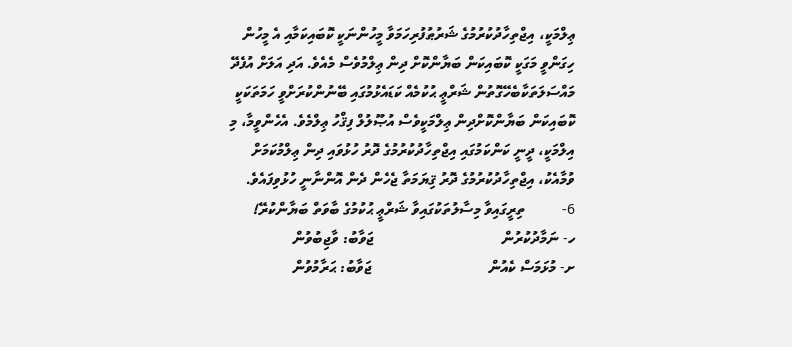ޢިލްމަކީ، އިޖްތިހާދުކުރުމުގެ ޝަރުޠުފުރިހަމަވާ މީހުންނަކީ ކޮބައިކަމާއި އެ މީހުން ހިގަންވީ މަގަކީ ކޮބައިކަން ބަޔާންކޮށް ދިން ޢިލްމުވެސް މެއެވެ. އަދި އަލަށް އުފެދޭ މައްސަލަތަކާބެހޭގޮތުން ޝަރްޢީ ޙުކުމެއް ކަޑައެޅުމުގައި ބޭނުންކުރަށްވީ ހަމަތަކަކީ ކޮބައިކަން ބަޔާންކޮށްދިން ޢިލްމަކީވެސް އުޞޫލުލް ފިޤްހު ޢިލްމެވެ. އެހެންވީމާ، މި އިލްމަކީ، ދީނީ ކަންކަމުގައި އިޖްތިހާދުކުރުމުގެ ދޮރު ހުޅުވައި ދިން ޢިލްމުކަމަށް ވުމާއެކު، އިޖްތިހާދުކުރުމުގެ ދޮރު ޤިޔަމަތާ ޖެހެން ދެން އޮންނާނީ ހުޅުވިފައެވެ.
6-          ތިރީގައިވާ މިސާލުތަކުގައިވާ ޝަރްޢީ ޙުކުމުގެ ބާވަތް ބަޔާންކުރޭ!
ހ- ނަމާދުކުރުން                                   ޖަވާބު: ވާޖިބުވުން
ށ- މުޅަމަސް ކެއުން                                ޖަވާބު: ޙަރާމުވުން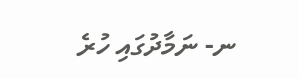ނ- ނަމާދުގައި ހުރެ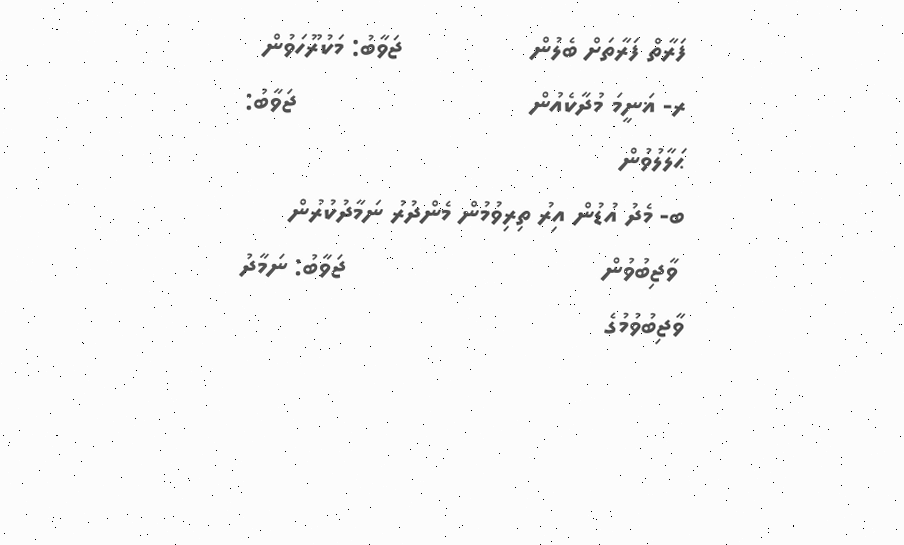ފަރާތް ފަރާތަށް ބެލުން                 ޖަވާބު: މަކުރޫހަވުން
ރ- ޣަނީމަ މުދާކެއުން                               ޖަވާބު: ޙަލާލުވުން
ބ- މެދު އުޑުން އިރު ތިރިވުމުން މެންދުރު ނަމާދުކުރުން
 ވާޖިބުވުން                                  ޖަވާބު: ނަމާދު ވާޖިބުވުމުގެ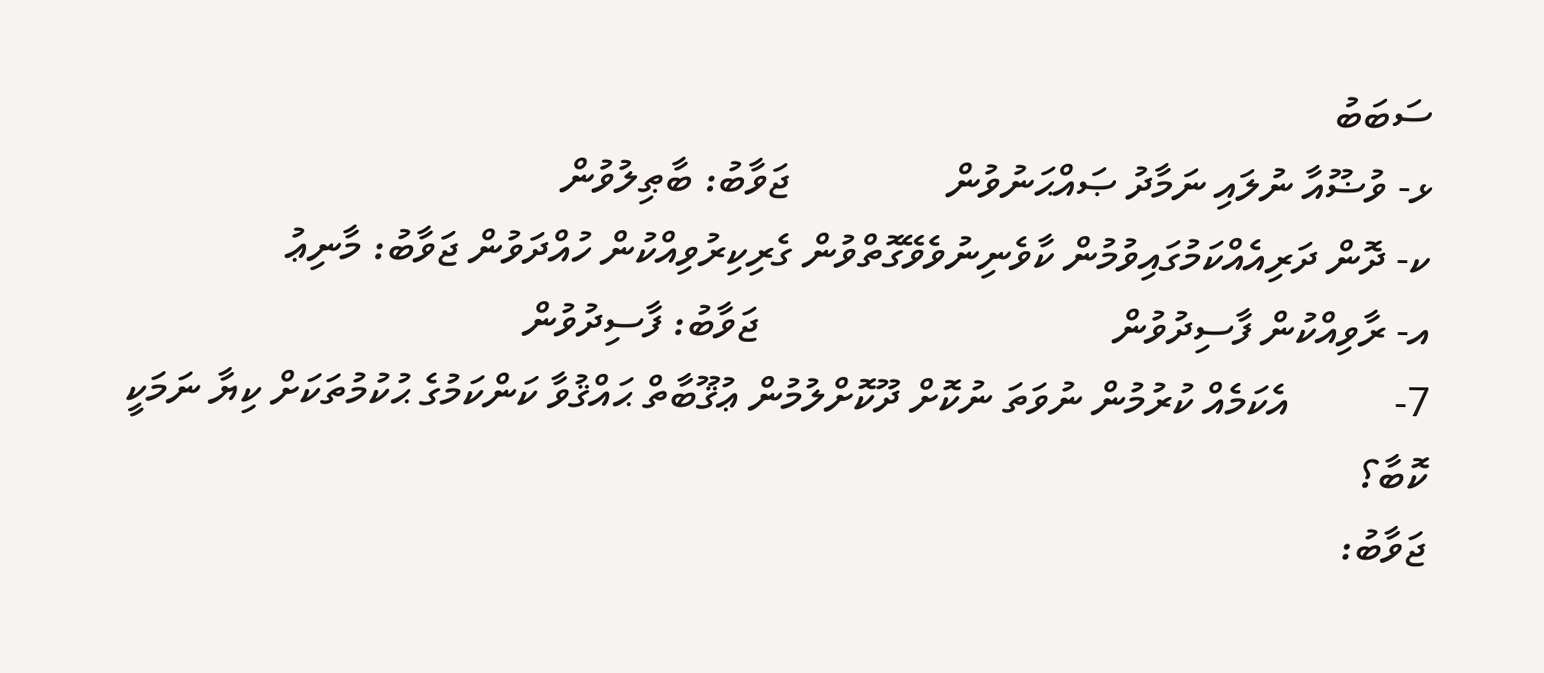ސަބަބު
ޅ- ވުޟޫއާ ނުލައި ނަމާދު ޞައްޙަނުވުން               ޖަވާބު: ބާޠިލުވުން
ކ- ދޮން ދަރިއެއްކަމުގައިވުމުން ކާވެނިނުވެވޭގޮތްވުން ގެރިކިރުވިއްކުން ހުއްދަވުން ޖަވާބު: މާނިޢު
އ- ރާވިއްކުން ފާސިދުވުން                                  ޖަވާބު: ފާސިދުވުން
7-          އެކަމެއް ކުރުމުން ނުވަތަ ނުކޮށް ދޫކޮށްލުމުން ޢުޤޫބާތް ޙައްޤުވާ ކަންކަމުގެ ޙުކުމުތަކަށް ކިޔާ ނަމަކީ ކޮބާ؟
ޖަވާބު: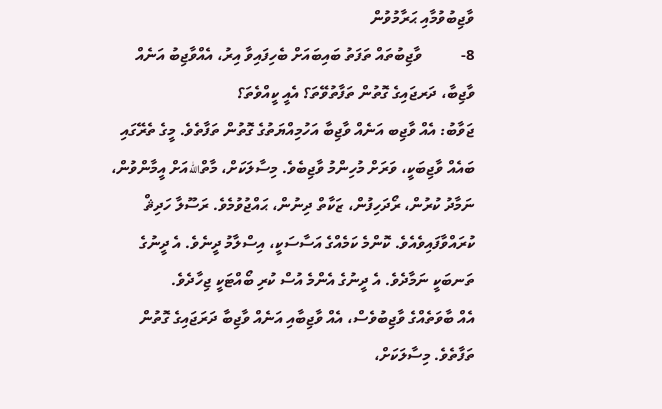ވާޖިބުވުމާއި ޙަރާމުވުން
8-          ވާޖިބުތައް ތަފަތު ބައިބައަށް ބެހިފައިވާ އިރު، އެއްވާޖިބު އަނެއް ވާޖިބާ، ދަރޖައިގެ ގޮތުން ތަފާތުވޭތަ؟ އެއީ ކީއްވެތަ؟
ޖަވާބު: އެއް ވާޖިބ އަނެއް ވާޖިބާ އަހުމިއްޔަތުގެ ގޮތުން ތަފާތެވެ. މީގެ ތެރޭގައި ބައެއް ވާޖިބަކީ، ވަރަށް މުހިންމު ވާޖިބެވެ. މިސާލަކަށް، މާތްاللهއަށް އީމާންވުން، ނަމާދު ކުރުން، ރޯދަހިފުން، ޒަކާތް ދިނުން، ޙައްޖުވުމެވެ. ރަސޫލާ ހަދިޘް ކުރައްވާފައިވެއެވެ. ކޮންމެ ކަމެއްގެ އަސާސަކީ، އިސްލާމު ދީނެވެ. އެ ދީނުގެ ތަނބަކީ ނަމާދެވެ. އެ ދީނުގެ އެންމެ އުސް ކުރި ބޯއްޓަކީ ޖިހާދެވެ.
އެއް ބާވަތެއްގެ ވާޖިބުވެސް، އެއް ވާޖިބާއި އަނެއް ވާޖިބާ ދަރަޖައިގެ ގޮތުން ތަފާތެވެ. މިސާލަކަށް،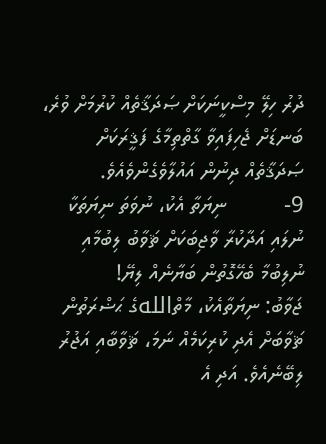ދުރު ހިލޭ މިސްކީނަކަށް ޞަދަޤާތެއް ކުރުމަށް ވުރެ، ބަނޑަށް ޖެހިފައިވާ ގާތްތިމާގެ ފަޤީރަކަށް ޞަދަޤާތެއް ދިނުން އައުލާވެގެންވެއެވެ.
9-          ނިޔަތާ އެކު، ނުވަތަ ނިޔަތަކާ ނުލައި އަދާކުރާ ވާޖިބަކަށް ޘަވާބު ލިބުމާއި ނުލިބުމާ ބެހޭގޮތުން ބަޔާނެއް ލިޔޭ!
ޖަވާބު: ނިޔަތާއެކު، މާތްاللهގެ ޙަޟްރަތުން ޘަވާބަށް އެދި ކުރިކަމެއް ނަމަ، ޘަވާބާއި އަޖުރު ލިބޭނެއެވެ. އަދި އެ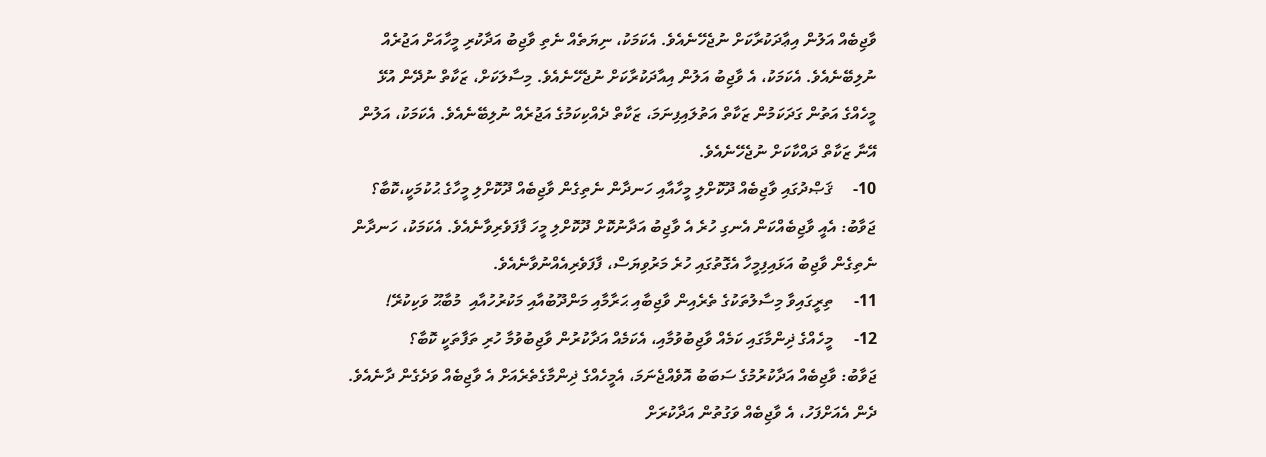ވާޖިބެއް އަލުން އިޢާދަކުރާކަށް ނުޖެހޭނެއެވެ. އެކަމަކު، ނިޔަތެއް ނެތި ވާޖިބު އަދާކުރި މީހާއަށް އަޖުރެއް ނުލިބޭނެއެވެ. އެކަމަކު، އެ ވާޖިބު އަލުން އިއާދަކުރާކަށް ނުޖެހޭނެއެވެ. މިސާލަކަށް، ޒަކާތް ނުދޭން އުޅޭ މީހެއްގެ އަތުން ގަދަކަމުން ޒަކާތް އަތުލައިފިނަމަ، ޒަކާތް ދެއްކިކަމުގެ އަޖުރެއް ނުލިބޭނެއެވެ. އެކަމަކު، އަލުން އޭނާ ޒަކާތް ދައްކާކަށް ނުޖެހޭނެއެވެ.
10-     ޤަޞްދުގައި ވާޖިބެއް ދޫކޮށްލި މީހާއާއި ހަނދާން ނެތިގެން ވާޖިބެއް ދޫކޮށްލި މީހާގެ ޙުކުމަކީ،ކޮބާ؟
ޖަވާބު: އެއީ ވާޖިބެއްކަން އެނގި ހުރެ އެ ވާޖިބު އަދާނުކޮށް ދޫކޮށްލި މީހަ ފާފަވެރިވާނެއެވެ. އެކަމަކު، ހަނދާން ނެތިގެން ވާޖިބު އަޅައިފިމީހާ އެގޮތުގައި ހުރެ މަރުވިޔަސް، ފާފަވެރިއެއްނުވާނެއެވެ.
11-     ތިރީގައިވާ މިސާލުތަކުގެ ތެރެއިން ވާޖިބާއި ޙަރާމާއި މަންދޫބުއާއި މަކުރުހުއާއި  މުބާޙޫ ވަކިކުރޭ!
12-     މީހެއްގެ ޛިންމާގައި ކަމެއް ވާޖިބުވުމާއި، އެކަމެއް އަދާކުރުން ވާޖިބުވުމާ ހުރި ތަފާތަކީ ކޮބާ؟
ޖަވާބު: ވާޖިބެއް އަދާކުރުމުގެ ސަބަބު އޮވެއްޖެނަމަ، އެމީހެއްގެ ޛިންމާގެތެރެއަށް އެ ވާޖިބެއް ވަދެގެން ދާނެއެވެ. ދެން އެއަށްފަހު، އެ ވާޖިބެއް ވަގުތުން އަދާކުރަށް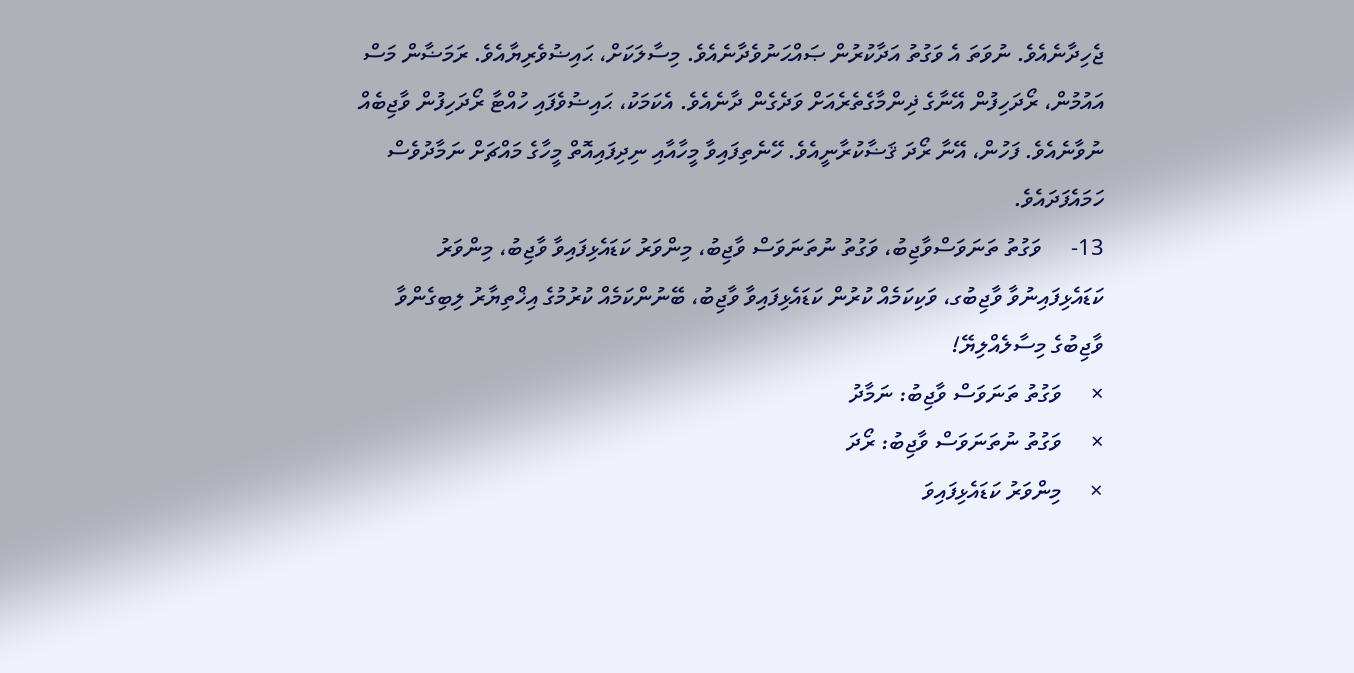ޖެހިދާނެއެވެ. ނުވަތަ އެ ވަގުތު އަދާކުރުން ޞައްޙަނުވެދާނެއެވެ. މިސާލަކަށް، ޙައިޟުވެރިޔާއެވެ. ރަމަޟާން މަސް އައުމުން، ރޯދަހިފުން އޭނާގެ ޛިންމާގެތެރެއަށް ވަދެގެން ދާނެއެވެ. އެކަމަކު، ޙައިޟުވެފައި ހުއްޓާ ރޯދަހިފުން ވާޖިބެއް ނުވާނެއެވެ. ފަހުން، އޭނާ ރޯދަ ޤަޟާކުރާނީއެވެ. ހޭނެތިފައިވާ މީހާއާއި ނިދިފައިއޮތް މީހާގެ މައްޗަށް ނަމާދުވެސް ހަމައެފަދައެވެ.
13-     ވަގުތު ތަނަވަސްވާޖިބު، ވަގުތު ނުތަނަވަސް ވާޖިބު، މިންވަރު ކަޑައެޅިފައިވާ ވާޖިބު، މިންވަރު ކަޑައެޅިފައިނުވާ ވާޖިބުގ، ވަކިކަމެއް ކުރުން ކަޑައެޅިފައިވާ ވާޖިބު، ބޭނުންކަމެއް ކުރުމުގެ އިޚްތިޔާރު ލިބިގެންވާ ވާޖިބުގެ މިސާލެއްލިޔޭ!
×     ވަގުތު ތަނަވަސް ވާޖިބު: ނަމާދު
×     ވަގުތު ނުތަނަވަސް ވާޖިބު: ރޯދަ
×     މިންވަރު ކަޑައެޅިފައިވަ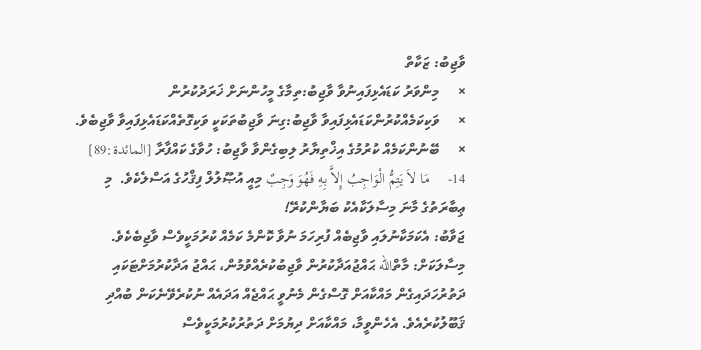ވާޖިބު: ޒަކާތް
×     މިންވަރު ކަޑައެޅިފައިނުވާ ވާޖިބު:ތިމާގެ މީހުންނަށް ޚަރަދުކުރުން
×     ވަކިކަމެއްކުރުންކަޑައެޅިފައިވާ ވާޖިބު:ގިނަ ވާޖިބުތަކަކީ ވަކިގޮތެއްކަޑައެޅިފައިވާ ވާޖިބެވެ.
×     ބޭނުންކަމެއް ކުރުމުގެ އިޚްތިޔާރު ލިބިގެންވާ ވާޖިބު: ހުވާގެ ކައްފާރާ [المائدة:89]
14-     مَا لاَ يَتِمُّ الْوَاجِبُ إِلاَّ بِهِ فَهُوَ وَجِبٌ މިއީ އުޞޫލުލް ފިޤްހުގެ އަސްލެކެވެ.  މި ޢިބާރަތުގެ މާނަ މިސާލަކާއެކު ބަޔާންކުރޭ!
ޖަވާބު: އެކަމަކާނުލައި ވާޖިބެއް ފުރިހަމަ ނުވާ ކޮންމެ ކަމެއް ކުރުމަކީވެސް ވާޖިބެކެވެ. މިސާލަކަށް: މާތްالله ޙައްޖުއަދާކުރުން ވާޖިބުކުރެއްވުމުން، ޙައްޖު އަދާކުރުމަށްޓަކައި ދަތުރުހަދައިގެން މައްކާއަށް ގޮސްގެން މެނުވީ ޙައްޖެއް އަދައެއް ނުކުރެވޭނެކަން ބުއްދި ޤަބޫލުކުރެއެވެ. އެހެންވީމާ، މައްކާއަށް ދިޔުމަށް ދަތުރުކުރުމަކީވެސް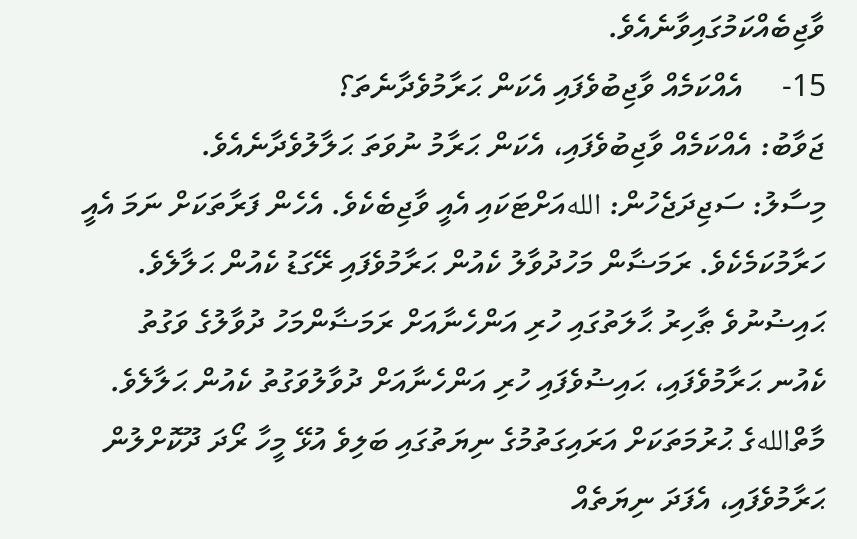ވާޖިބެއްކަމުގައިވާނެއެވެ.
15-     އެއްކަމެއް ވާޖިބުވެފައި އެކަން ޙަރާމުވެދާނެތަ؟
ޖަވާބު: އެއްކަމެއް ވާޖިބުވެފައި، އެކަން ޙަރާމު ނުވަތަ ޙަލާލުވެދާނެއެވެ.
މިސާލު: ސަޖިދަޖެހުން: اللهއަށްޓަކައި އެއީ ވާޖިބެކެވެ. އެހެން ފަރާތަކަށް ނަމަ އެއީ ހަރާމުކަމެކެވެ. ރަމަޟާން މަހުދުވާލު ކެއުން ޙަރާމުވެފައި ރޭގަޑު ކެއުން ޙަލާލެވެ. ޙައިޟުނުވެ ޠާހިރު ޙާލަތުގައި ހުރި އަންހެނާއަށް ރަމަޟާންމަހު ދުވާލުގެ ވަގުތު ކެއުނ ޙަރާމުވެފައި، ޙައިޟުވެފައި ހުރި އަންހެނާއަށް ދުވާލުވަގުތު ކެއުން ޙަލާލެވެ. މާތްاللهގެ ޙުރުމަތަކަށް އަރައިގަތުމުގެ ނިޔަތުގައި ބަލިވެ އުޅޭ މީހާ ރޯދަ ދޫކޮށްލުން ޙަރާމުވެފައި، އެފަދަ ނިޔަތެއް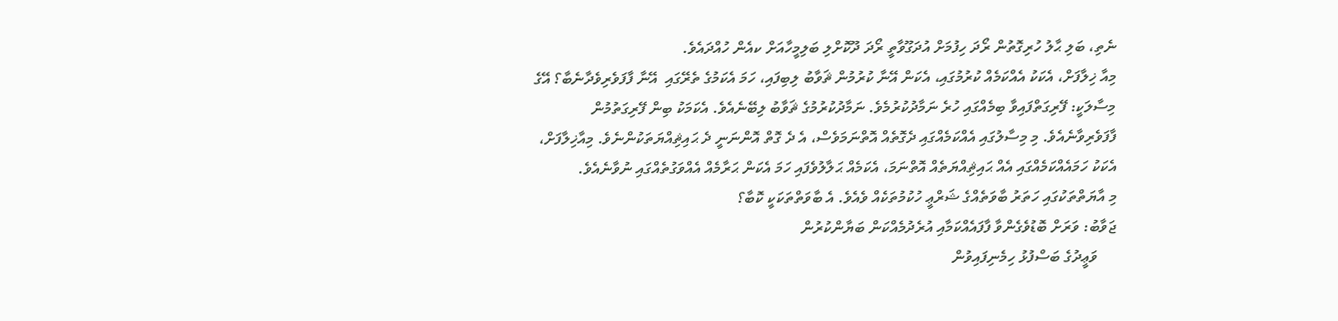ނެތި، ބަލި ޙާލު ހުރިގޮތުން ރޯދަ ހިފުމަށް އުދަގޫވާތީ ރޯދަ ދޫކޮށްލި ބަލިމީހާއަށް ކއެން ހުއްދައެވެ.
މިއާ ޚިލާފަށް، އެކަކު އެއްކަމެއް ކުރުމުގައި، އެކަން އޭނާ ކުރުމުން ޘަވާބު ލިބިފައި، ހަމަ އެކަމުގެ ތެރޭގައި  އޭނާ ފާފަވެރިވެދާނެބާ؟ އޭގެ މިސާލަކީ: ފޭރިގަތްފައިވާ ބިމެއްގައި ހުރެ ނަމާދުކުރުމެވެ. ނަމާދުކުރުމުގެ ޘަވާބު ލިބޭނެއެވެ. އެކަމަކު ބިން ފޭރިގަތުމުން ފާފަވެރިވާނެއެވެ. މި މިސާލުގައި އެއްކަމެއްގައި ދެގޮތެއް އޮތްނަމަވެސް، އެ ދެ ގޮތް އޮންނަނީ ދެ ޙައިޘިއްޔަތަކުންނެވެ. މިއާޚިލާފަށް، އެކަކު ހަމައެއްކަމެއްގައި އެއް ޙައިޘިއްޔަތެއް އޮތްނަމަ، އެކަމެއް ޙަލާލުވެފައި ހަމަ އެކަން ޙަރާމެއް އެއްވަގުތެއްގައި ނުވާނެއެވެ.
މި އާޔަތްތަކުގައި ހަތަރު ބާވަތެއްގެ ޝަރްޢީ ހުކުމުތަކެއް ވެއެވެ. އެ ބާވަތްތަކަކީ ކޮބާ؟
ޖަވާބު: ވަރަށް ބޮޑުވެގެންވާ ފާފައެއްކަމާއި އުރެދުމެއްކަން ބަޔާންކުރުން
     ވަޢީދުގެ ބަސްފުޅު ހިމެނިފައިވުން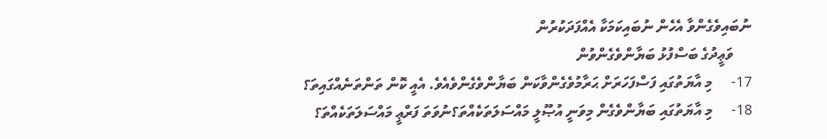ނުބައިވެގެންވާ އެހެން ނުބައިކަމަކާ އެއްފަދަކުރުން
     ވަޢީދުގެ ބަސްފުޅު ބަޔާންވެގެންވުން
17-     މި އާޔަތުގައި ފަސްފަހަރަށް ޙަރާމުވެގެންވާކަން ބަޔާންވެގެންވެއެވެ. އެއީ ކޮން ތަންތަނެއްގައިތަ؟
18-     މި އާޔަތުގައި ބަޔާންވެގެން މިވަނީ އުޞޫލީ މައްސަލަތަކެއްތަ؟ނުވަތަ ފަރްޢީ މައްސަލަތަކެއްތަ؟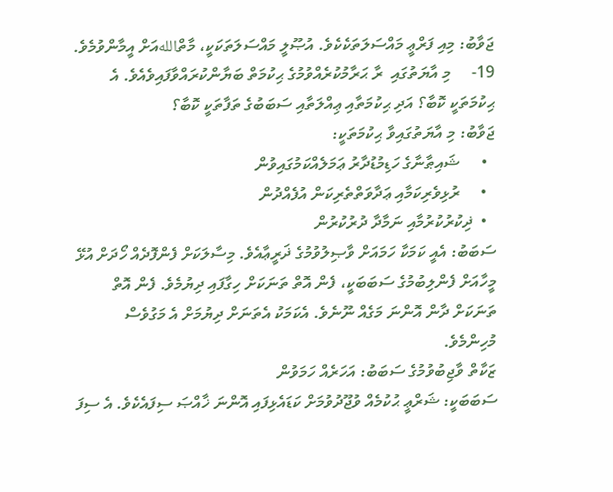ޖަވާބު: މިއި ފަރްޢީ މައްސަލަތަކެކެވެ. އުޞޫލީ މައްސަލަތަކަކީ، މާތްاللهއަށް އީމާންވުމެވެ.
19-     މި އާޔަތުގައި  ރާ ޙަރާމުކުރެއްވުމުގެ ޙިކުމަތް ބަޔާންކުރައްވާފައިވެއެވެ. އެ ޙިކުމަތަކީ ކޮބާ؟ އަދި ޙިކުމަތާއި ޢިއްލަތާއި ސަބަބުގެ ތަފާތަކީ ކޮބާ؟
ޖަވާބު: މި އާޔަތުގައިވާ ޙިކުމަތަކީ:
  •     ޝައިޠާނާގެ ހަޑިމުޑުދާރު ޢަމަލެއްކަމުގައިވުން
  •     ރުޅިވެރިކަމާއި ޢަދާވަތްތެރިކަން އުފެއްދުން
  •  ޛިކުރުކުރުމާއި ނަމާދާ ދުރުކުރުން
ސަބަބު: އެއީ ކަމަކާ ހަމައަށް ވާޞިލުވުމުގެ ޛަރީޢާއެވެ. މިސާލަކަށް ފެންފޮދެއް ހޯދަށް އުޅޭ މީހާއަށް ފެންލިބުމުގެ ސަބަބަކީ، ފެން އޮތް ތަނަކަށް ހިގާފައި ދިޔުމެވެ. ފެން އޮތް ތަނަކަށް ދާން އޮންނަ މަގެއް ނޫނެވެ. އެކަމަކު އެތަނަށް ދިޔުމަށް އެ މަގުވެސް މުހިންމެވެ.
ޒަކާތް ވާޖިބުވުމުގެ ސަބަބު: އަހަރެއް ހަމަވުން
ސަބަބަކީ: ޝަރްޢީ ޙުކުމެއް ވުޖޫދުވުމަށް ކަޑައެޅިފައި އޮންނަ ޚާއްޞަ ސިފައެކެވެ. އެ ސިފަ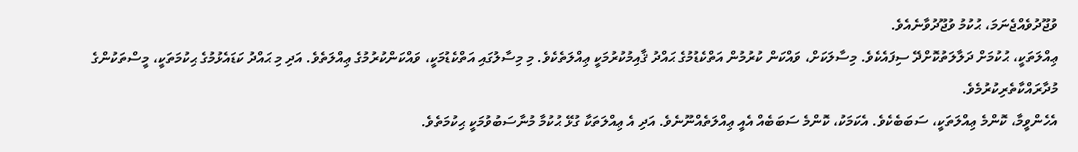ވުޖޫދުވެއްޖެނަމަ، ޙުކުމު ވުޖޫދުވާނެއެވެ.
ޢިއްލަތަކީ، ޙުކުމަށް ދަލާލަތުކޮށްދޭ ސިފައެކެވެ. މިސާލަކަށް، ވައްކަން ކުރުމުން އަތްކެޑުމުގެ ޙައްދު ޤާއިމުކުރުމަކީ ޢިއްލަތެކެވެ. މި މިސާލުގައި އަތްކެޑުމަކީ، ވައްކަންކުރުމުގެ ޢިއްލަތެވެ. އަދި މި ޙައްދު ކަޑައެޅުމުގެ ޙިކުމަތަކީ، މީސްތަކުންގެ މުދާރައްކާތެރިކުރުމެވެ.
އެހެންވީމާ، ކޮންމެ ޢިއްލަތަކީ، ސަބަބެކެވެ. އެކަމަކު، ކޮންމެ ސަބަބެއް އެއީ ޢިއްލަތެއްނޫނެވެ. އަދި އެ ޢިއްލަތަކާ ގުޅޭ ޙުކުމާ މުނާސަބުވުމަކީ ޙިކުމަތެވެ.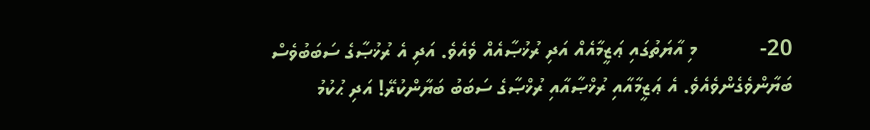20-           މި އާޔަތުގައި ޢަޒީމާއެއް އަދި ރުޚުޞާއެއް ވެއެވެ. އަދި އެ ރުޚުޞާގެ ސަބަބުވެސް ބަޔާންވެގެންވެއެވެ. އެ ޢަޒީމާއާއި ރުޚްޞާއާއި ރުޚްޞާގެ ސަބަބު ބަޔާންކުރޭ! އަދި ޙުކުމު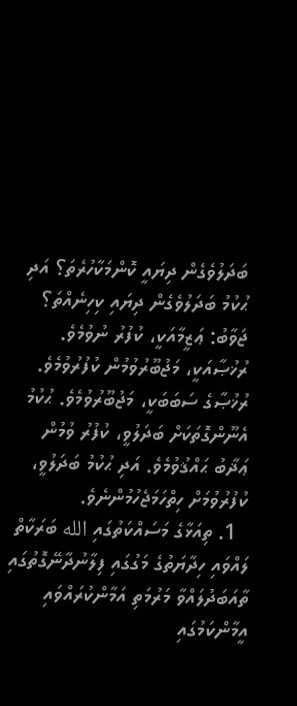ބަދަލުވެގެން ދިޔައީ ކޮންމަކާހުރެތަ؟ އަދި ޙުކުމު ބަދަލުވެގެން ދިޔައި ކިހިނެއްތަ؟
ޖަވާބު: ޢަޒީމާއަކީ، ކުފުރު ނުވުމެވެ. ރުޚުޞާއަކީ، މަޖުބޫރުވުމުން ކުފުރުވުމެވެ. ރުޚުޞާގެ ސަބަބަކީ، މަޖުބޫރުވުމެވެ. ޙުކުމު އެނޫންގޮތަކަށް ބަދަލުވީ، ކުފުރު ވުމުން ޢަޛާބު ޙައްޤުވުމެވެ. އަދި ޙުކުމު ބަދަލުވީ، ކުފުރުވުމަށް ހިތްހަމަޖެހުމުންނެވެ.
  1. ތިއަޅާގެ މަސައްކަތުގައި الله ބަރަކާތް ލައްވައި ހިދާޔަތުގެ މަގުގައި ފިލާނުދާނޭގޮތުގައި ތާއަބަދުލައްވާ މަރުމަތި އަމާންކުރައްވައި އީމާންކަމުގައި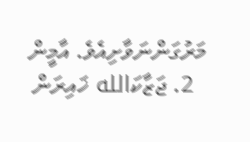މަރުގަންނަވާށިއެވެ. އާމީން
  2. ޖަޒާކަالله ޚައިރަން